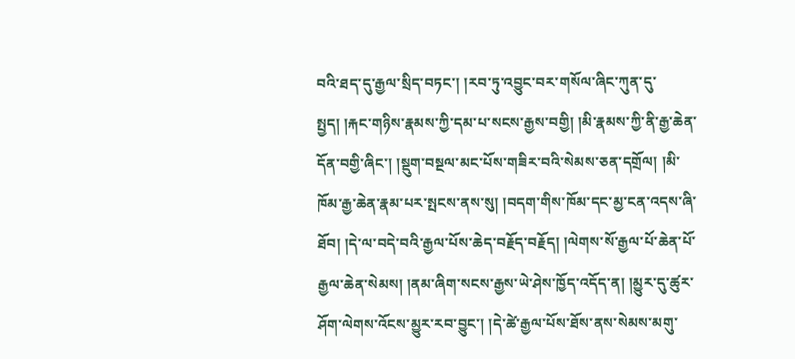བའི་ཐད་དུ་རྒྱལ་སྲིད་བཏང་། །རབ་ཏུ་འབྱུང་བར་གསོལ་ཞིང་ཀུན་དུ་སྤྱད། །རྐང་གཉིས་རྣམས་ཀྱི་དམ་པ་སངས་རྒྱས་བགྱི། །མི་རྣམས་ཀྱི་ནི་རྒྱ་ཆེན་དོན་བགྱི་ཞིང་། །སྡུག་བསྔལ་མང་པོས་གཟིར་བའི་སེམས་ཅན་དགྲོལ། །མི་ཁོམ་རྒྱ་ཆེན་རྣམ་པར་སྤངས་ནས་སུ། །བདག་གིས་ཁོམ་དང་མྱ་ངན་འདས་ཞི་ཐོབ། །དེ་ལ་བདེ་བའི་རྒྱལ་པོས་ཆེད་བརྗོད་བརྗོད། །ལེགས་སོ་རྒྱལ་པོ་ཆེན་པོ་རྒྱལ་ཆེན་སེམས། །ནམ་ཞིག་སངས་རྒྱས་ཡེ་ཤེས་ཁྱོད་འདོད་ན། །མྱུར་དུ་ཚུར་ཤོག་ལེགས་འོངས་མྱུར་རབ་བྱུང་། །དེ་ཚེ་རྒྱལ་པོས་ཐོས་ནས་སེམས་མགུ་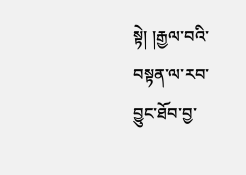སྟེ། །རྒྱལ་བའི་བསྟན་ལ་རབ་བྱུང་ཐོབ་བྱ་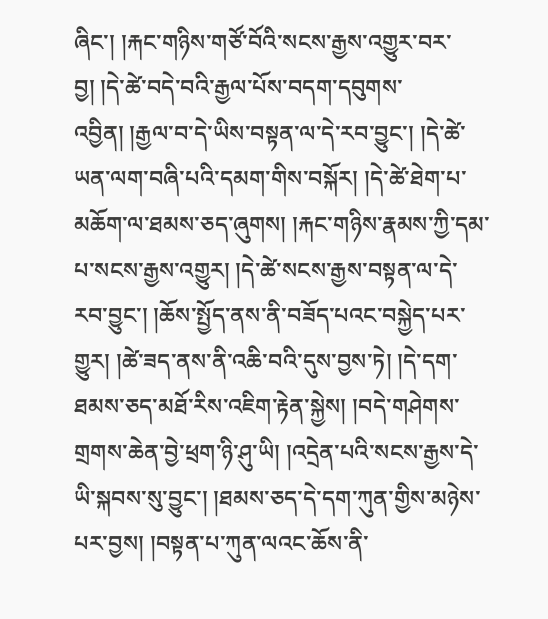ཞིང་། །རྐང་གཉིས་གཙོ་བོའི་སངས་རྒྱས་འགྱུར་བར་བྱ། །དེ་ཚེ་བདེ་བའི་རྒྱལ་པོས་བདག་དབུགས་འབྱིན། །རྒྱལ་བ་དེ་ཡིས་བསྟན་ལ་དེ་རབ་བྱུང་། །དེ་ཚེ་ཡན་ལག་བཞི་པའི་དམག་གིས་བསྐོར། །དེ་ཚེ་ཐེག་པ་མཆོག་ལ་ཐམས་ཅད་ཞུགས། །རྐང་གཉིས་རྣམས་ཀྱི་དམ་པ་སངས་རྒྱས་འགྱུར། །དེ་ཚེ་སངས་རྒྱས་བསྟན་ལ་དེ་རབ་བྱུང་། །ཆོས་སྤྱོད་ནས་ནི་བཟོད་པའང་བསྐྱེད་པར་གྱུར། །ཚེ་ཟད་ནས་ནི་འཆི་བའི་དུས་བྱས་ཏེ། །དེ་དག་ཐམས་ཅད་མཐོ་རིས་འཇིག་རྟེན་སྐྱེས། །བདེ་གཤེགས་གྲགས་ཆེན་བྱེ་ཕྲག་ཉི་ཤུ་ཡི། །འདྲེན་པའི་སངས་རྒྱས་དེ་ཡི་སྐབས་སུ་བྱུང་། །ཐམས་ཅད་དེ་དག་ཀུན་གྱིས་མཉེས་པར་བྱས། །བསྟན་པ་ཀུན་ལའང་ཆོས་ནི་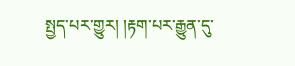སྤྱད་པར་གྱུར། །རྟག་པར་རྒྱུན་དུ་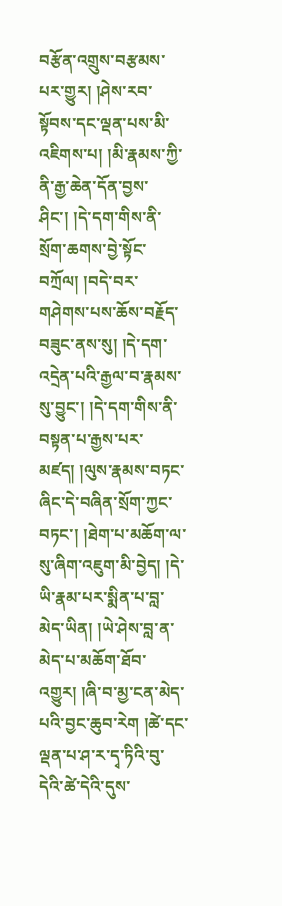བརྩོན་འགྲུས་བརྩམས་པར་གྱུར། །ཤེས་རབ་སྟོབས་དང་ལྡན་པས་མི་འཇིགས་པ། །མི་རྣམས་ཀྱི་ནི་རྒྱ་ཆེན་དོན་བྱས་ཤིང་། །དེ་དག་གིས་ནི་སྲོག་ཆགས་བྱེ་སྟོང་བཀྲོལ། །བདེ་བར་གཤེགས་པས་ཆོས་བརྗོད་བཟུང་ནས་སུ། །དེ་དག་འདྲེན་པའི་རྒྱལ་བ་རྣམས་སུ་བྱུང་། །དེ་དག་གིས་ནི་བསྟན་པ་རྒྱས་པར་མཛད། །ལུས་རྣམས་བཏང་ཞིང་དེ་བཞིན་སྲོག་ཀྱང་བཏང་། །ཐེག་པ་མཆོག་ལ་སུ་ཞིག་འཇུག་མི་བྱེད། །དེ་ཡི་རྣམ་པར་སྨིན་པ་བླ་མེད་ཡིན། །ཡེ་ཤེས་བླ་ན་མེད་པ་མཆོག་ཐོབ་འགྱུར། །ཞི་བ་མྱ་ངན་མེད་པའི་བྱང་ཆུབ་རེག །ཚེ་དང་ལྡན་པ་ཤ་ར་དྭ་ཏིའི་བུ་དེའི་ཚེ་དེའི་དུས་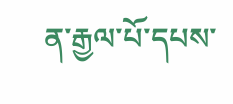ན་རྒྱལ་པོ་དཔས་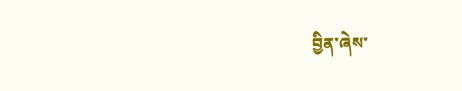བྱིན་ཞེས་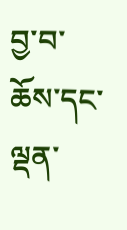བྱ་བ་ཆོས་དང་ལྡན་